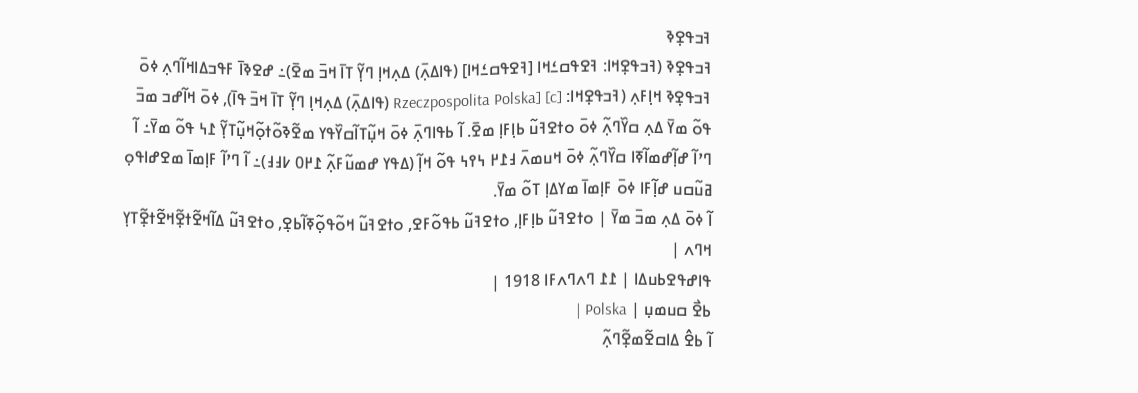ߔߏߟߐ߲ߢ
ߔߏߟߐ߲ߢ (ߔߏߟߐ߲ߞߊ: ߔߐߟߛߑߞߊ [ߔߐߟߛߑߞߊ] (ߟߊߡߍ߲߫) ߡߍ߲ߞߊ߲ ߣߌ߲߬ ߠߊ߫ ߞߏ߫ ߘߐ߫)߸ ߝߐߢߊ߫ ߓߟߏߡߊߞߊ߬ߣߍ߲ ߦߋ߫ ߔߏߟߐ߲ߢ ߞߊ߲ߓߍ߲ (ߔߏߟߐ߲ߞߊ: Rzeczpospolita Polska] [c] (ߟߊߡߍ߲߫) ߡߍ߲ߞߊ߲ ߣߌ߲߬ ߠߊ߫ ߞߏ߫ ߟߊ߫), ߦߋ߫ ߞߊ߬ߝߏ ߘߏ߫ ߟߋ߬ ߘߌ߫ ߡߍ߲ ߛߌ߰ߣߍ߲߬ ߦߋ߫ ߋߙߐߔߎ߬ ߕߊ߲ߓߊ߲ ߘߐ߫. ߊ߬ ߕߟߊߣߍ߲߫ ߦߋ߫ ߞߎ߲߬ߠߊ߬ߛߌ߰ߟߌ ߘߐ߬ߢߋ߬ߙߋ߲߬ߞߎ߲߬ߠߌ߲߬ ߁߆ ߟߋ߬ ߘߌ߫߸ ߊ߬ ߣߴߊ߬ ߝߊ߲߬ߝߘߊ߬ߧߊ ߛߌ߰ߣߍ߲߬ ߦߋ߫ ߞߎߘߍ߫ ߃߁߂ ߆߉߆ ߟߋ߬ ߞߊ߲߬ (ߡߟߌ ߝߘߎ߬ߓߍ߲߬ ߁߂0 ߇߃߃)߸ ߊ߬ ߣߴߊ߬ ߓߊ߲ߘߊ߫ ߘߐߝߊߟߋ߲ ߥߎ߬ߛߎ ߝߊ߲߬ߓߊ ߦߋ߫ ߓߊ߲ߘߊ߫ ߘߌߡߊ߲ ߠߋ߬ ߘߌ߫.
ߊ߬ ߦߋ߫ ߡߍ߲ ߘߏ߫ ߘߌ߫ | ߋߙߐߔߎ߬ ߕߊ߲ߓߊ߲, ߋߙߐߔߎ߬ ߕߟߋ߬ߓߐ, ߋߙߐߔߎ߬ ߞߋ߬ߟߋ߲߬ߧߊ߬ߕߐ߲, ߋߙߐߔߎ߬ ߡߊ߬ߞߐ߬ߙߐ߲߬ߞߐ߬ߙߐ߲߬ߠߌ߲ ߞߣߍ |
ߟߊߝߟߐߕߎߡߊ | ߁߁ ߣߍߣߍߓߊ 1918 |
ߕߐ߯ ߛߎߘߎ߲ | Polska |
ߊ߬ ߕߐ߮ ߡߊߛߐ߬ߘߐ߲߬ߣߍ߲߬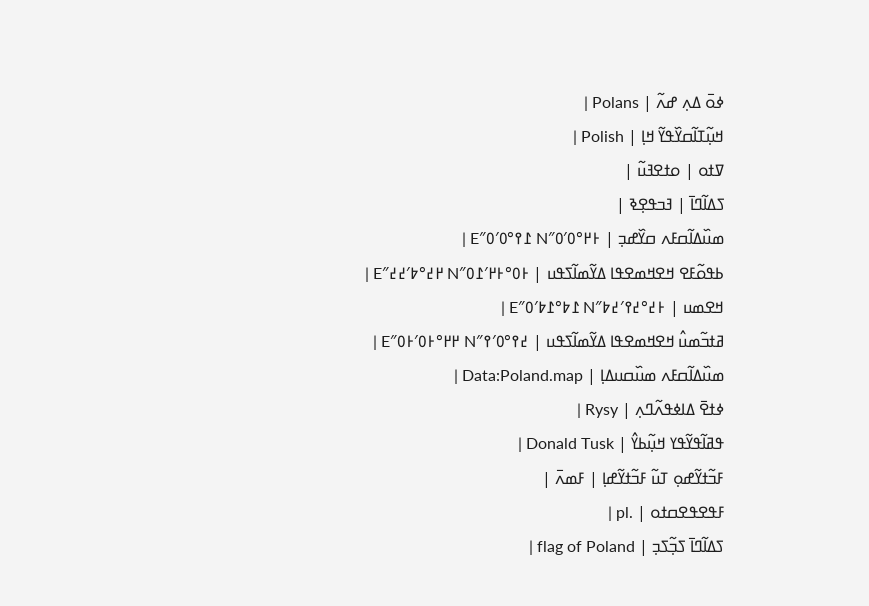ߦߋ߫ ߡߍ߲ ߝߍ߬ | Polans |
ߞߎ߲߬ߠߊ߬ߛߌ߰ߟߌ߬ ߞߊ߲ | Polish |
ߜߙߋ | ߋߙߐߔߎ߬ |
ߖߡߊ߬ߣߊ߫ | ߔߏߟߐ߲ߢ |
ߘߎ߰ߡߊ߬ߛߓߍ ߛߌ߰ߝߏ߲ | ߅߂°߀′߀″N ߁߉°߀′߀″E |
ߕߟߋ߬ߓߐ ߞߐߞߘߐߟߊ ߡߌ߬ߘߊ߬ߖߟߎ | ߅߀°߅߂′߁߀″N ߂߄°߈′߄߄″E |
ߞߐߘߎ | ߅߄°߄߉′߄߈″N ߁߈°߁߈′߀″E |
ߥߙߏ߬ߘߎ߮ ߞߐߞߘߐߟߊ ߡߌ߬ߘߊ߬ߖߟߎ | ߄߉°߀′߉″N ߂߂°߅߀′߅߀″E |
ߘߎ߰ߡߊ߬ߛߓߍ ߘߎ߰ߛߎߡߊ߲ | Data:Poland.map |
ߦߙߐ߫ ߡߊߦߟߍ߬ߣߍ߲ | Rysy |
ߟߥߊ߬ߟߌ߬ߟߌ ߞߎ߲߬ߕߌ߮ | Donald Tusk |
ߓߏ߬ߙߌ߬ߝߋ߲ ߠߎ߬ ߓߏ߬ߙߌ߬ߝߊ߲ | ߓߘߍ߫ |
ߓߟߐߟߐߛߙߋ | .pl |
ߖߡߊ߬ߣߊ߫ ߖߏ߲߬ߖߏ߲ | flag of Poland |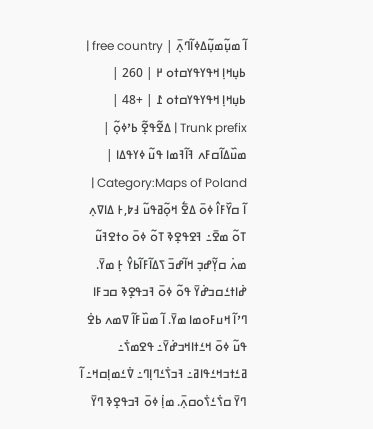ߊ߬ ߘߎ߲߬ߘߎ߲߬ߡߦߊ߬ߣߍ߲߫ | free country |
ߕߎ߲ߞߊ߲ ߞߟߌߟߌߛߙߋ ߂ | 260 |
ߕߎ߲ߞߊ߲ ߞߟߌߟߌߛߙߋ ߁ | +48 |
Trunk prefix | ߡߐ߬ߟߐ߲߬ ߕߴߦߋ߲߬ |
ߘߎ߰ߡߊ߬ߛߓߍ ߔߊ߬ߔߘߊ ߟߎ߬ ߦߌߟߡߊ | Category:Maps of Poland |
ߊ߬ ߛߌ߰ߓߊ߮ ߦߋ߫ ߡߐ߱ ߞߋ߲߬ߥߟߎ߬ ߃߈,߅ ߡߊߜߍ߲ ߠߋ߬ ߘߐ߫߸ ߔߐߟߐ߲ߢ ߠߋ߬ ߦߋ߫ ߋߙߐߔߎ߬ ߘߍ߭ ߛߌ߲߬ߝߏ߲ ߞߊ߬ߝߏ߫ ߖߡߊ߬ߓߊ߬ߕߌ߮ ߅߲ ߘߌ߫. ߝ߭ߊߙߑߛߏߝ߭ߌ߫ ߟߋ߬ ߦߋ߫ ߔߏߟߐ߲ߢ ߛߏߓߊ ߣߴߊ߬ ߞߎߓߋߘߊ ߘߌ߫. ߊ߬ ߘߎ߰ߓߊ߬ ߜߘߍ ߕߐ߭ ߟߎ߬ ߦߋ߫ ߞߑߙߊߞߏߝ߭ߌ߫߸ ߟߐߘߖ߭߸ ߥߑߙߏߞߑߟߊߥ߸ ߔߏߖ߭ߑߣߊ߲ߣ߸ ߜ߭ߑߘߊ߲ߛߞ߸ ߊ߬ ߣߌ߫ ߛߖ߭ߑߖ߭ߋߛߍ߲߫. ߘߊ߲߭ ߦߋ߫ ߔߏߟߐ߲ߢ ߣߌ߫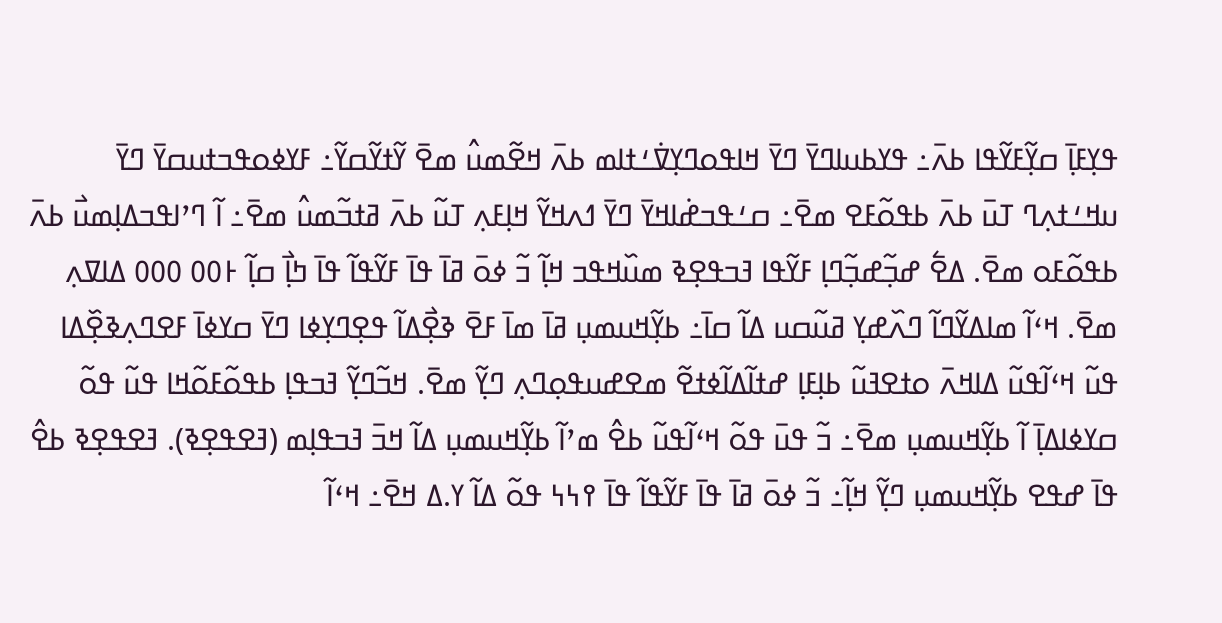ߟߌ߲ߓߊ߲߫ ߛߌ߲߬ߓߌ߬ߟߊ ߕߍ߫߸ ߟߌߕߎߊߣߌ߫ ߣߌ߫ ߞߊߟߋߣߌ߲ߜ߭ߑߙߊߘ ߕߍ߫ ߞߐ߬ߘߎ߮ ߘߐ߫ ߌ߬ߙߌ߬ߛߌ߬߸ ߓߌߦߋߟߏߙߎߛߌ߫ ߣߌ߫ ߎߞߑߙߍ߲ߣ ߠߎ߫ ߕߍ߫ ߕߟߋ߬ߓߐ ߘߐ߫߸ ߛߑߟߏߝ߭ߊߞߌ߫ ߣߌ߫ ߗߍߞߌ߬ ߞߊ߲ߓߍ߲ ߠߎ߬ ߕߍ߫ ߥߙߏ߬ߘߎ߮ ߘߐ߫߸ ߊ߬ ߣߴߊߟߏߡߊ߲ߘߎ߯ ߕߍ߫ ߕߟߋ߬ߓߋ ߘߐ߫. ߡߐ߱ ߝߏ߲߬ߝߏ߲߬ߣߊ߲ ߓߌ߬ߟߊ ߔߏߟߐ߲ߢ ߘߎ߰ߞߟߏ ߞߊ߲߬ ߏ߬ ߦߋ߫ ߥߊ߫ ߟߊ߫ ߓߌ߬ߟߊ߬ ߟߊ߫ ߤߊ߲߯ ߛߊ߲߬ ߅߀߀ ߀߀߀ ߡߊߜߍ߲ ߘߐ߫. ߞߵߊ߬ ߘߊߡߌ߬ߣߊ߬ ߣߍ߰ߝߌ߲ ߥߎ߬ߛߎ ߡߊ߬ ߛߊ߫߸ ߕߌ߲߬ߞߎߘߎ߲ ߥߊ߫ ߘߊ߫ ߓߐ߫ ߢߐ߲߯ߡߊ߬ ߟߐ߲ߣߌ߲ߦߊ ߣߌ߫ ߛߌߦߊ߫ ߓߐߣߍ߲ߢߐ߲߰ߡߊ ߟߎ߬ ߞߵߊ߬ߟߎ߬ ߡߊߞߍ߫ ߋߙߐߔߎ߬ ߕߊ߲ߓߊ߲ ߝߙߊ߬ߡߊ߬ߦߙߐ߬ ߘߐߝߎߟߋ߲ߣߍ߲ ߣߌ߲߬ ߘߐ߫. ߞߏ߬ߣߌ߲߬ ߔߏߟߊ߲ ߕߟߋ߬ߓߋ߬ߞߊ ߟߎ߬ ߟߋ߬ ߛߌߦߊߡߊ߲߫ ߊ߬ ߕߌ߲߬ߞߎߘߎ߲ ߘߐ߫߸ ߏ߬ ߟߎ߫ ߟߋ߬ ߞߵߊ߬ߟߎ߬ ߕߐ߮ ߘߴߊ߬ ߕߌ߲߬ߞߎߘߎ߲ ߡߊ߬ ߞߏ߫ ߔߏߟߊ߲ߘ (ߔߐߟߐ߲ߢ). ߔߐߟߐ߲ߢ ߕߐ߮ ߟߊ߫ ߝߟߐ ߕߌ߲߬ߞߎߘߎ߲ ߣߌ߲߬ ߞߊ߲߬߸ ߏ߬ ߦߋ߫ ߥߊ߫ ߟߊ߫ ߓߌ߬ߟߊ߬ ߟߊ߫ ߉߆߆ ߟߋ߬ ߡߊ߬ ߌ.ߡ ߞߐ߫߸ ߞߵߊ߬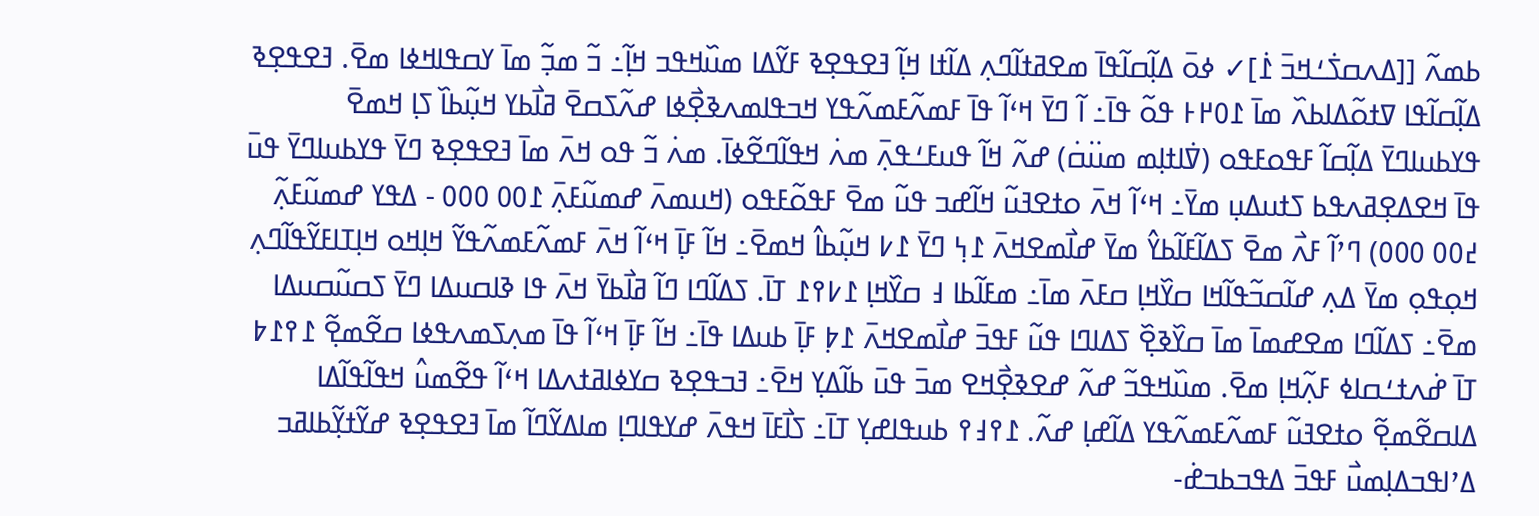ߕߘߍ߬ [[ߡߍߛߖ߭ߑߞߏ߫ ߁߭]✓ ߦߋ߫ ߡߊ߲߬ߛߊ߬ߟߊ߫ ߘߐߥߙߊ߬ߣߍ߲ ߡߊ߬ߙߊ ߞߊ߲߬ ߔߐߟߐ߲ߢ ߓߌ߬ߡߊ ߘߎ߰ߞߟߏ ߞߊ߲߬߸ ߏ߬ ߘߏ߲߬ ߘߊ߫ ߌߛߟߊߞߦߊ ߘߐ߫. ߔߐߟߐ߲ߢ ߡߊ߲߬ߛߊ߬ߟߊ ߜߙߋ߬ߡߊߕߍ߰ ߘߊ߫ ߁߀߂߅ ߟߋ߬ ߟߊ߫߸ ߊ߬ ߣߌ߫ ߞߵߊ߬ ߟߊ߫ ߓߘߍ߬ߓߘߍ߬ߟߌ ߞߏߟߊߘߍߢߐ߲߯ߦߊ ߝߍ߬ߖߛߐ߫ ߥߊ߯ߕߌ ߞߎ߲߬ߕߊ߰ ߖߊ߲ ߞߘߐ߫ ߟߌߕߎߊߣߌ߫ ߡߊ߲߬ߛߊ߬ ߓߟߋߓߟߋ (ߜ߭ߊߙߊ߲ߘ ߘߎ߳ߛ߭) ߝߍ߬ ߞߊ߬ ߟߎߓߑߟߍ߲߫ ߘߍ߭ ߞߟߊ߬ߣߐ߬ߦߊ߫. ߘߍ߭ ߏ߬ ߟߋ ߞߍ߫ ߘߊ߫ ߔߐߟߐ߲ߢ ߣߌ߫ ߟߌߕߎߊߣߌ߫ ߟߎ߫ ߟߊ߫ ߞߐߡߐ߲ߥߍߟߕ ߖߙߎߡߎ߲ ߘߌ߫߸ ߞߵߊ߬ ߞߍ߫ ߋߙߐߔߎ߬ ߞߊ߬ߝߏ ߟߎ߬ ߘߐ߫ ߓߟߋ߬ߓߟߋ (ߞߎߘߍ߫ ߝߘߎ߬ߓߍ߲߫ ߁߀߀ ߀߀߀ - ߡߟߌ ߝߘߎ߬ߓߍ߲߬ ߄߀߀ ߀߀߀) ߣߴߊ߬ ߓߍ߯ ߘߐ߫ ߖߡߊ߬ߓߊ߬ߕߌ߮ ߘߌ߫ ߝߊ߯ߘߐߞߍ߫ ߁߆߲ ߣߌ߫ ߁߇ ߞߎ߲߬ߕߊ߮ ߞߘߐ߫߸ ߞߊ߬ ߓߊ߲߫ ߞߵߊ߬ ߞߍ߫ ߓߘߍ߬ߓߘߍ߬ߟߌ߬ ߞߊ߲ߞߋ ߞߊ߲ߠߊߓߌ߬ߟߊ߬ߣߍ߲ ߞߋ߲ߟߋ߲ ߘߌ߫ ߡߍ߲ ߝߊ߬ߛߏ߬ߟߊ߬ߞߊ ߛߌ߰ߞߊ߲ ߛߓߍ߫ ߘߊ߫߸ ߘߓߊ߬ߕߊ ߃ ߛߌ߰ߞߊ߲ ߁߇߉߁ ߠߊ߫. ߖߡߊ߬ߣߊ ߣߊ߬ ߥߊ߯ߕߌ߫ ߞߍ߫ ߟߊ ߢߊߛߎߡߊ ߣߌ߫ ߖߛߎ߬ߛߎߡߊ ߘߐ߫߸ ߖߡߊ߬ߣߊ ߘߐߝߘߊ߫ ߘߊ߫ ߛߌ߰ߢߐ߲߰ ߖߡߊߣߊ ߟߎ߬ ߓߟߏ߫ ߝߊ߯ߘߐߞߍ߫ ߁߈߲ ߓߊ߲߫ ߕߎߡߊ ߟߊ߫߸ ߞߊ߬ ߓߊ߲߫ ߞߵߊ߬ ߟߊ߫ ߘߍ߲ߖߘߍߟߦߊ ߛߐ߬ߘߐ߲߬ ߁߉߁߈ ߠߊ߫ ߝ߭ߍߙߑߛߊߦ ߓߍ߲߬ߞߊ߲ ߘߐ߫. ߘߎ߰ߞߟߏ߬ ߝߍ߬ ߝߐߢߐ߲߯ߞߐ ߘߏ߫ ߟߎ߫ ߕߊ߬ߡߌ߲ ߞߐ߫߸ ߔߏߟߐ߲ߢ ߛߌߦߊߥߙߍߡߊ ߞߵߊ߬ ߟߐ߬ߘߎ߮ ߞߟߊ߬ߟߊ߬ߡߊ ߡߊߛߐ߬ߘߐ߲߬ ߋߙߐߔߎ߬ ߓߘߍ߬ߓߘߍ߬ߟߌ ߡߊ߬ߝߊ߲ ߝߍ߬. ߁߉߃߉ ߕߎߟߊߝߌ߲ ߠߊ߫߸ ߖߊ߯ߓߊ߫ ߞߟߍ߫ ߝߌߟߊߣߊ߲ ߘߊߡߌ߬ߣߊ߬ ߘߊ߫ ߔߐߟߐ߲ߢ ߝߌ߬ߙߌ߲߬ߕߊߥߏ ߡߴߊߟߏߡߊ߲ߘߎ߯ ߓߟߏ߫ ߡߟߏߕߏߝ߭-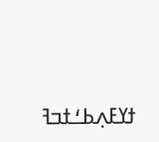ߙߌߓߍ߲ߕߑߙߏߔ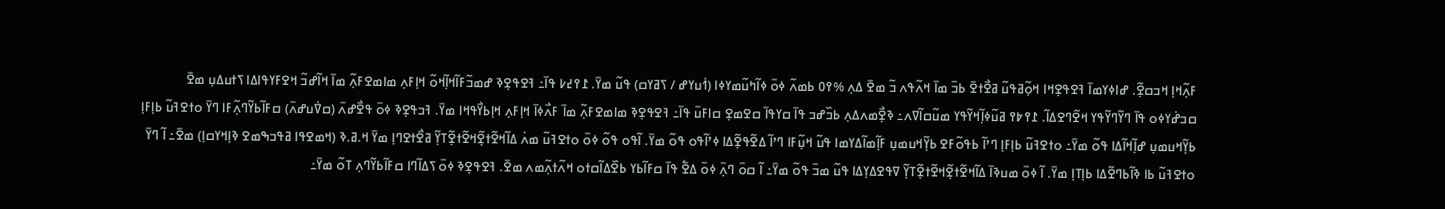ߓߍ߲߬ߞߊ߲ ߞߏߛߐ߲߬. ߝߊߦߌߘߊ߫ ߔߐߟߐ߲ߞߊ ߞߋ߲߬ߥߟߎ߬ ߥߐ߯ߙߐ߫ ߕߏ߫ ߘߊ߫ ߞߍ߬ߟߍ ߏ߬ ߘߐ߫ ߡߍ߲ %߉߀ ߕߘߍ߬ ߦߋ߫ ߦߊ߬ߤߎ߬ߘߌߦߊ (ߗ߭ߎߌߝ / ߖߥߌߛ) ߟߎ߬ ߘߌ߫. ߁߉߄߇ ߟߊ߫߸ ߔߐߟߐ߲ߢ ߝߘߏ߬ߓߊ߬ߞߊ߲߬ߞߋ߬ ߞߊ߲ߓߍ߲ ߘߊߘߐߓߍ߲߬ ߘߊ߫ ߞߊ߬ߝߏ߬ ߞߐߓߌߟߊߡߊ ߖߙߎߡߎ߲ ߘߐ߫ ߛߏߝ߭ߌߦߋ ߟߊ߫ ߣߌ߬ߣߌ߬ߟߌ ߞߐ߬ߣߐߡߊ߬. ߁߉߈߉ ߥߎ߬ߦߊ߲߬ߞߌ߬ߟߌ ߘߎ߬ߛߊ߬ߜߍ߸ ߢߐ߲߯ߘߍߡߍ߲ ߕߏ߰ߝߏ ߟߊ߫ ߛߌߟߊ߫ ߛߐߘߐ߲ ߛߊߓߎ߫ ߟߊ߫߸ ߔߐߟߐ߲ߢ ߘߊߘߐߓߍ߲߬ ߘߊ߫ ߓߍ߯ߦߊ߫ ߞߊ߲ߓߍ߲ ߞߊ߲ߕߌ߯ߟߞߊ ߘߌ߫. ߔߏߟߐ߲ߢ ߦߋ߫ ߟߐ߯ߝߍ߫ (ߛߜ߭ߎߝߍ߫) ߛߓߊ߬ߕߌ߬ߣߍ߲߬ߓߊ ߣߌ߫ ߋߙߐߔߎ߬ ߕߊ߲ߓߊ߲ ߕߌ߲߬ߞߎߘߎ߲ ߝߊ߲߬ߞߊ߬ߡߊ ߟߋ߬ ߘߌ߫߸ ߋߙߐߔߎ߬ ߕߊ߲ߓߊ߲ ߣߴߊ߬ ߕߟߋ߬ߓߐ ߕߌ߲߬ߞߎߘߎ߲ ߓߊ߲߬ߘߊ߬ߡߌߘߊ ߟߎ߬ ߞߎ߲߬ߓߊ ߣߴߊ߬ ߡߐ߬ߟߐ߲߬ߡߊ ߦߴߊ߬ߟߋ ߟߋ߬ ߘߌ߫. ߊ߬ߟߋ ߟߋ߬ ߦߋ߫ ߋߙߐߔߎ߬ ߘߍ߭ ߡߊ߬ߞߐ߬ߙߐ߲߬ߞߐ߬ߙߐ߲߬ߠߌ߲߬ ߥߐ߯ߙߐߣߊ߲ ߘߌ߫ ߞ.ߥ.ߢ (ߞߘߐߟߊ ߥߟߏߒߘߐ ߢߊ߲ߞߌߛߊ߲) ߘߐ߫߸ ߊ߬ ߣߌ߫ ߋߙߐߔߎ߬ ߕߊ ߢߊ߬ߕߣߐ߬ߡߊ ߕߊ߲ߠߊ߲ ߘߌ߫. ߊ߬ ߦߋ߫ ߘߎߢߊ߫ ߡߊ߬ߞߐ߬ߙߐ߲߬ߞߐ߬ߙߐ߲߬ߠߌ߲߬ ߜߟߐߡߌ߲ߡߊ ߟߎ߬ ߘߏ߫ ߟߋ߬ ߘߌ߫߸ ߊ߬ ߛߋ߫ ߣߍ߲߫ ߦߋ߫ ߡߐ߱ ߟߊ߫ ߛߓߊ߬ߕߌ ߕߐ߰ߡߊ߬ߛߙߋ ߞߍ߬ߙߍ߲߬ߘߍ ߘߐ߫. ߔߐߟߐ߲ߢ ߦߋ߫ ߖߡߊ߬ߣߊ ߛߓߊ߬ߕߌ߬ߣߍ߲ ߠߋ߬ ߘߌ߫߸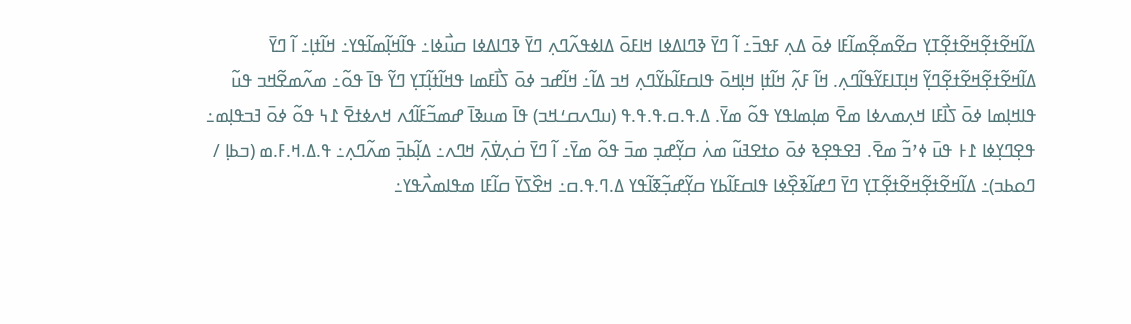ߡߊ߬ߞߐ߬ߙߐ߲߬ߞߐ߬ߙߐ߲߬ߠߌ߲ ߛߐ߬ߘߐ߲߬ߘߊ߬ߓߊ ߦߋ߫ ߡߍ߲ ߓߟߏ߫߸ ߊ߬ ߣߌ߫ ߢߣߊߡߦߊ ߞߊߓߋ߫ ߡߊߦߟߍ߬ߣߍ߲ ߣߌ߫ ߢߣߊߡߦߊ ߛߎ߯ߦߊ߸ ߟߊ߬ߞߊ߲߬ߘߊ߬ߟߌ߸ ߞߊ߬ߙߊ߲߸ ߊ߬ ߣߌ߫ ߡߊ߬ߞߐ߬ߙߐ߲߬ߞߐ߬ߙߐ߲߬ߣߌ߲߬ ߞߊ߲ߠߊߓߌ߬ߟߊ߬ߣߍ߲. ߞߊ߬ ߓߍ߲߬ ߞߊ߬ߙߊ߲ ߞߊ߲ߞߋ߫ ߟߊߛߓߊ߬ߕߌ߬ߣߍ߲ ߞߏ ߡߊ߬߸ ߞߊ߬ߝߏ ߦߋ߫ ߖߊ߯ߓߘߊ ߟߞߊ߬ߙߊ߲߬ߠߌ߲ ߣߌ߬ ߟߊ߫ ߟߋ߬߸ ߘߍ߬ߘߐ߬ߞߏ ߟߎ߬ ߟߊߞߊ߲ߘߊ ߦߋ߫ ߖߊ߯ߓߊ ߞߍ߲ߘߍߦߊ ߘߐ߫ ߘߊ߲ߘߊߟߌ ߟߋ߬ ߘߌ߫. ߡ.ߟ.ߛ.ߟ.ߟ.ߟ (ߎߣߍߛߑߞߏ) ߟߊ߫ ߘߎߢߊ߫ ߝߘߏ߬ߓߊ߬ߗߍ ߞߍߦߙߐ߫ ߁߆ ߟߋ߬ ߦߋ߫ ߔߏߟߊ߲ߘ߸ ߟߐ߲ߣߌ߲ߦߊ ߁߅ ߟߎ߫ ߦߴߏ߬ ߘߐ߫. ߔߐߟߐ߲ߢ ߦߋ߫ ߋߙߐߔߎ߬ ߘߍ߭ ߛߌ߲߬ߝߏ߲ ߘߏ߫ ߟߋ߬ ߘߌ߫߸ ߊ߬ ߣߌ߫ ߛ߭ߍ߲ߜ߭ߍ߲߫ ߞߣߍ߸ ߡߊ߲߬ߕߏ߲߫ ߘߍ߬ߣߍ߲߸ ߟ.ߡ.ߞ.ߓ.ߘ (ߏߕߊ߲ / ߣߋߕߏ)߸ ߡߊ߬ߞߐ߬ߙߐ߲߬ߞߐ߬ߙߐ߲߬ߠߌ߲ ߣߌ߫ ߣߝߊ߬ߢߐ߲߰ߦߊ ߟߊߛߓߊ߬ߕߌ ߛߌ߲߬ߝߏ߲߬ߧߊ߬ߟߌ ߡ.ߣ.ߟ.ߛ߸ ߞߐ߰ߖߌ߫ ߛߊ߬ߓߊ ߘߟߊߘߍ߯ߟߌ߸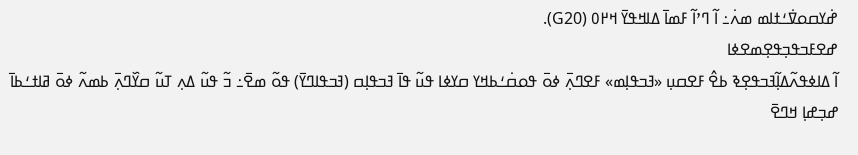ߝ߭ߌߛߋߜ߭ߑߙߊߘ ߘߍ߭߸ ߊ߬ ߣߴߊ߬ ߓߘߊ߫ ߡߊߞߟߌ߫ ߞ߂߀ (G20).
ߝߐߓߏߟߏ߲ߟߐ߲ߘߐߦߊ
ߊ߬ ߡߊߦߟߍ߬ߡߊ߲߬ߔߏߟߐ߲ߢ ߕߐ߮ ߓߐߛߎ߲ «ߔߏߟߊ߲ߘ» ߓߐߣߍ߲߫ ߦߋ߫ ߟߋߛ߭ߑߕߞߌ ߛߌߦߊ ߟߎ߬ ߟߊ߫ ߔߏߟߊ߲ߛ (ߔߏߟߊߣߌ߫) ߟߋ߬ ߘߐ߫߸ ߏ߬ ߟߎ߬ ߡߍ߲ ߠߎ߬ ߛߌ߰ߣߍ߲߫ ߕߘߍ߬ ߦߋ߫ ߥߊߙߑߕߊ߫ ߝߏ߲ߝߊ߲ ߞߣߐ߫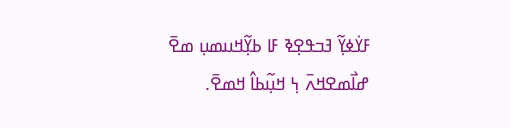ߓߌ߭ߦߌ߲߬ ߔߏߟߐ߲ߢ ߓߊ ߕߌ߲߬ߞߎߘߎ߲ ߘߐ߫ ߝߊ߯ߘߐߞߍ߫ ߆߲ ߞߎ߲߬ߕߊ߮ ߞߘߐ߫.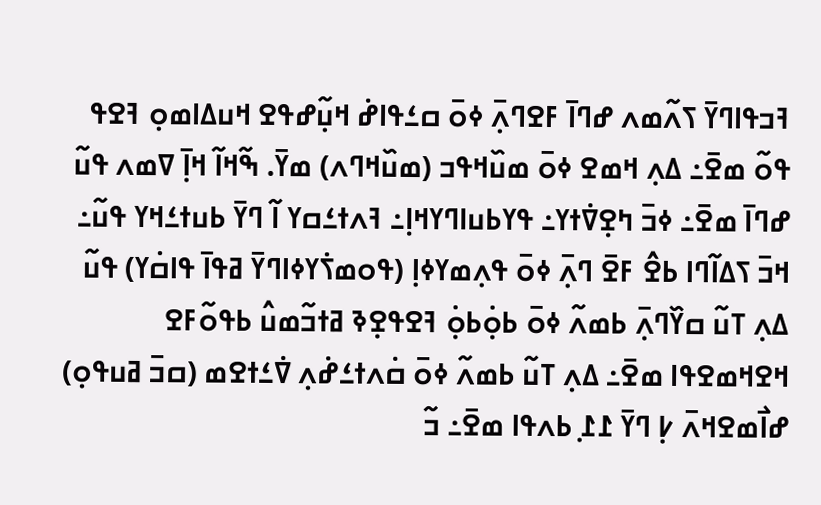ߔߏߟߊߣߌ߫ ߖߍ߬ߘߍ ߝߣߊ߫ ߓߐߣߍ߲߫ ߦߋ߫ ߛߑߟߊߝ߭ ߞߎ߲߬ߝߟߐ ߞߎߡߊߘߋ߲ ߔߐߟ ߟߋ߬ ߘߐ߫߸ ߡߍ߲ ߞߘߐ ߦߋ߫ ߘߎ߰ߞߟߏ (ߘߎ߰ߞߣߍ) ߘߌ߫. ߒ߬ߞߊ߬ ߞߊ߲߫ ߜߘߍ ߟߎ߬ ߝߣߊ߫ ߘߐ߫߸ ߦߏ߫ ߤߐ߲ߜ߭ߙߌ߸ ߟߌߕߎߊߣߌߞߊ߲߸ ߔߍߙߑߛߌ ߊ߬ ߣߌ߫ ߕߎߙߑߞߌ ߟߎ߬߸ ߞߏ߫ ߖߡߊ߬ߣߊ ߕߐ߮ ߓߐ߫ ߣߍ߲߫ ߦߋ߫ ߟߍ߲ߘߌߦߊ߲ (ߟߋߘߖ߭ߌߦߊߣߌ߫ ߥߟߊ߫ ߟߊߛ߭ߌ) ߟߎ߬ ߡߍ߲ ߠߎ߬ ߛߌ߰ߣߍ߲߫ ߕߘߍ߬ ߦߋ߫ ߕߋ߲߭ߕߋ߲߭ ߔߐߟߐ߲ߢ ߥߙߏ߬ߘߎ߮ ߕߟߋ߬ߓߐ ߞߐߞߘߐߟߊ ߘߐ߫߸ ߡߍ߲ ߠߎ߬ ߕߘߍ߬ ߦߋ߫ ߛ߭ߍߙߑߝ߭ߍ߲ ߜ߭ߑߙߐߘ (ߛߏ߫ ߥߎߟߋ߲) ߝߊ߯ߘߐߞߍ߫ ߇߲ ߣߌ߫ ߁߁߲ ߕߍߟߊ ߘߐ߫߸ ߏ߬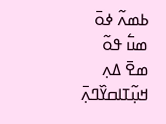ߕߘߍ߬ ߦߋ߫ ߘߎ߱ ߟߋ߬ ߘߐ߫ ߡߍ߲ ߞߎ߲߬ߠߊߛߌ߰ߣߍ߲߫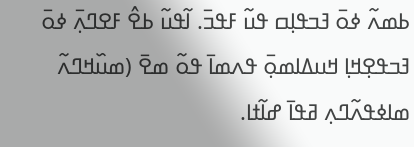ߕߘߍ߬ ߦߋ߫ ߔߏߟߊ߲ߛ ߟߎ߬ ߓߟߏ߫. ߊ߬ߟߎ߬ ߕߐ߮ ߓߐߣߍ߲߫ ߦߋ߫ ߔߏߟߐ߲ߞߊ߲ ߞߎߡߊߘߋ߲߫ ߟߍߘߊ߫ ߟߋ߬ ߘߐ߫ (ߘߎ߰ߞߣߍ߬ ߘߊߦߟߍ߬ߣߍ߲ ߥߟߊ߫ ߝߊ߬ߙߊ.